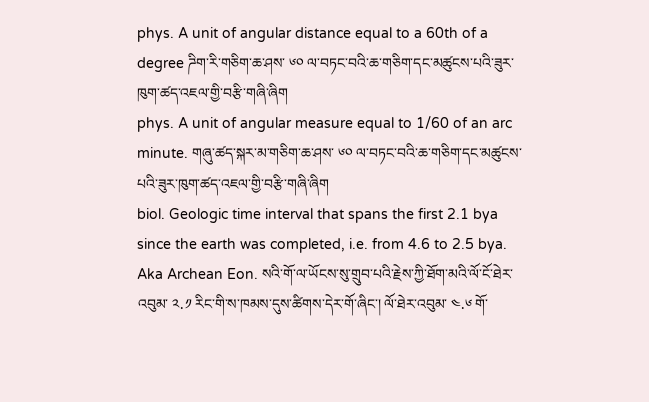phys. A unit of angular distance equal to a 60th of a degree ཌིག་རི་གཅིག་ཆ་ཤས་ ༦༠ ལ་བཏང་བའི་ཆ་གཅིག་དང་མཚུངས་པའི་ཟུར་ཁུག་ཚད་འཇལ་གྱི་བརྩི་གཞི་ཞིག
phys. A unit of angular measure equal to 1/60 of an arc minute. གཞུ་ཚད་སྐར་མ་གཅིག་ཆ་ཤས་ ༦༠ ལ་བཏང་བའི་ཆ་གཅིག་དང་མཚུངས་པའི་ཟུར་ཁུག་ཚད་འཇལ་གྱི་བརྩི་གཞི་ཞིག
biol. Geologic time interval that spans the first 2.1 bya since the earth was completed, i.e. from 4.6 to 2.5 bya. Aka Archean Eon. སའི་གོ་ལ་ཡོངས་སུ་གྲུབ་པའི་རྗེས་ཀྱི་ཐོག་མའི་ལོ་ངོ་ཐེར་འབུམ་ ༢.༡ རིང་གི་ས་ཁམས་དུས་ཚིགས་དེར་གོ་ཞིང་། ལོ་ཐེར་འབུམ་ ༤.༦ གོ་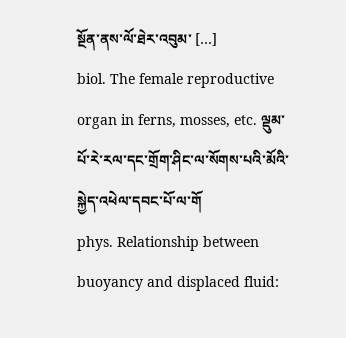སྔོན་ནས་ལོ་ཐེར་འབུམ་ […]
biol. The female reproductive organ in ferns, mosses, etc. ལྡུམ་པོ་རེ་རལ་དང་གྲོག་ཤིང་ལ་སོགས་པའི་མོའི་སྐྱེད་འཕེལ་དབང་པོ་ལ་གོ
phys. Relationship between buoyancy and displaced fluid: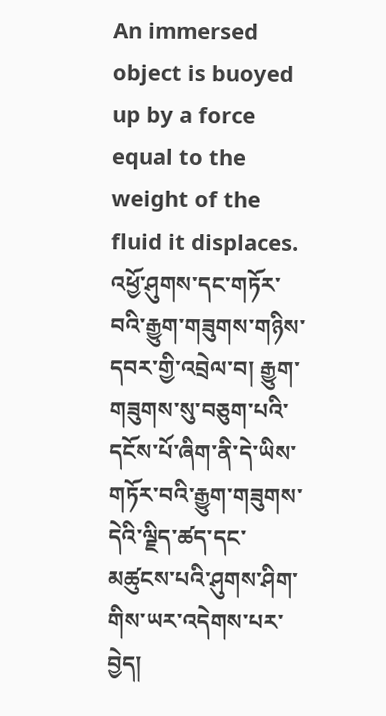An immersed object is buoyed up by a force equal to the weight of the fluid it displaces. འཕྱོ་ཤུགས་དང་གཏོར་བའི་རྒྱུག་གཟུགས་གཉིས་དབར་གྱི་འབྲེལ་བ། རྒྱུག་གཟུགས་སུ་བཅུག་པའི་དངོས་པོ་ཞིག་ནི་དེ་ཡིས་གཏོར་བའི་རྒྱུག་གཟུགས་དེའི་ལྗིད་ཚད་དང་མཚུངས་པའི་ཤུགས་ཤིག་གིས་ཡར་འདེགས་པར་བྱེད།